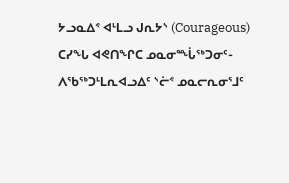ᔭᓗᓇᐃᕝ ᐊᒻᒪᓗ ᒍᕆᔭᔅ (Courageous) ᑕᓯᖓ ᐊᕙᑎᖏᑕ ᓄᓇᓂᙶᖅᑐᓂᑦ-ᐱᖃᖅᑐᒻᒪᕆᐊᓗᐃᑦ ᔅᓖᕝ ᓄᓇᓕᕆᓂᕐᒧᑦ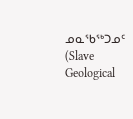ᓄᓇᖃᖅᑐᓄᑦ (Slave Geological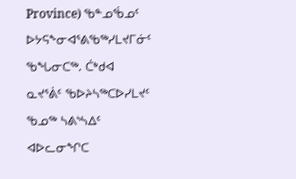Province) ᖃᓐᓄᖄᓄᑦ ᐅᔭᕋᖕᓂᐊᕐᕕᖃᖅᓯᒪᔪᒥᓃᑦ ᖃᖓᓂᑕᖅ. ᑖᒃᑯᐊ ᓇᔪᕐᕖᑦ ᖃᐅᔨᓴᖅᑕᐅᓯᒪᔪᑦ ᖃᓄᖅ ᓴᕕᔅᓴᐃᑦ ᐊᐅᓚᓂᖏᑕ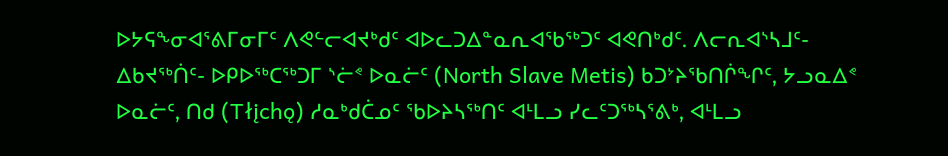ᐅᔭᕋᖕᓂᐊᕐᕕᒥᓂᒥᑦ ᐱᕙᓪᓕᐊᔪᒃᑯᑦ ᐊᐅᓚᑐᐃᓐᓇᕆᐊᖃᖅᑐᑦ ᐊᕙᑎᒃᑯᑦ. ᐱᓕᕆᐊᔅᓴᒧᑦ-ᐃᑲᔪᖅᑏᑦ- ᐅᑭᐅᖅᑕᖅᑐᒥ ᔅᓖᕝ ᐅᓇᓖᑦ (North Slave Metis) ᑲᑐᔾᔨᖃᑎᒌᖏᑦ, ᔭᓗᓇᐃᕝ ᐅᓇᓖᑦ, ᑎᑯ (Tłįchǫ) ᓱᓇᒃᑯᑖᓄᑦ ᖃᐅᔨᓴᖅᑎᑦ ᐊᒻᒪᓗ ᓯᓚᑦᑐᖅᓴᕐᕕᒃ, ᐊᒻᒪᓗ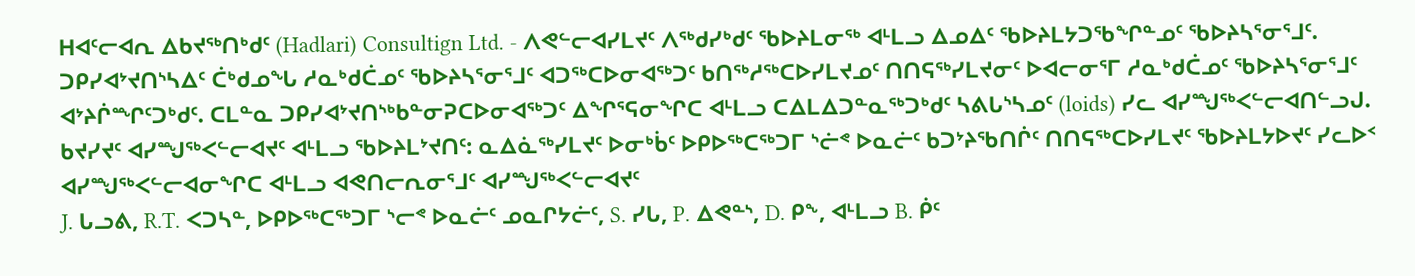ᕼᐊᑦᓕᐊᕆ ᐃᑲᔪᖅᑎᒃᑯᑦ (Hadlari) Consultign Ltd. - ᐱᕙᓪᓕᐊᓯᒪᔪᑦ ᐱᖅᑯᓯᒃᑯᑦ ᖃᐅᔨᒪᓂᖅ ᐊᒻᒪᓗ ᐃᓄᐃᑦ ᖃᐅᔨᒪᔭᑐᖃᖏᓐᓄᑦ ᖃᐅᔨᓴᕐᓂᕐᒧᑦ. ᑐᑭᓯᐊᔾᔪᑎᔅᓴᐃᑦ ᑖᒃᑯᓄᖓ ᓱᓇᒃᑯᑖᓄᑦ ᖃᐅᔨᓴᕐᓂᕐᒧᑦ ᐊᑐᖅᑕᐅᓂᐊᖅᑐᑦ ᑲᑎᖅᓱᖅᑕᐅᓯᒪᔪᓄᑦ ᑎᑎᕋᖅᓯᒪᔪᓂᑦ ᐅᐊᓕᓂᕐᒥ ᓱᓇᒃᑯᑖᓄᑦ ᖃᐅᔨᓴᕐᓂᕐᒧᑦ ᐊᔾᔨᒌᙱᑦᑐᒃᑯᑦ. ᑕᒪᓐᓇ ᑐᑭᓯᐊᔾᔪᑎᔅᒃᑲᓐᓂᕈᑕᐅᓂᐊᖅᑐᑦ ᐃᖏᕐᕋᓂᖏᑕ ᐊᒻᒪᓗ ᑕᐃᒪᐃᑐᓐᓇᖅᑐᒃᑯᑦ ᓴᕕᒐᔅᓴᓄᑦ (loids) ᓯᓚ ᐊᓯᙳᖅᐸᓪᓕᐊᑎᓪᓗᒍ.
ᑲᔪᓯᔪᑦ ᐊᓯᙳᖅᐸᓪᓕᐊᔪᑦ ᐊᒻᒪᓗ ᖃᐅᔨᒪᔾᔪᑎᑦ: ᓇᐃᓈᖅᓯᒪᔪᑦ ᐅᓂᒃᑳᑦ ᐅᑭᐅᖅᑕᖅᑐᒥ ᔅᓖᕝ ᐅᓇᓖᑦ ᑲᑐᔾᔨᖃᑎᒌᑦ ᑎᑎᕋᖅᑕᐅᓯᒪᔪᑦ ᖃᐅᔨᒪᔭᐅᔪᑦ ᓯᓚᐅᑉ ᐊᓯᙳᖅᐸᓪᓕᐊᓂᖏᑕ ᐊᒻᒪᓗ ᐊᕙᑎᓕᕆᓂᕐᒧᑦ ᐊᓯᙳᖅᐸᓪᓕᐊᔪᑦ
J. ᒐᓗᕕ, R.T. ᐸᑐᓴᓐ, ᐅᑭᐅᖅᑕᖅᑐᒥ ᔅᓕᕝ ᐅᓇᓖᑦ ᓄᓇᒋᔭᓖᑦ, S. ᓯᒐ, P. ᐃᕙᓐᔅ, D. ᑭᖕ, ᐊᒻᒪᓗ B. ᑮᑦ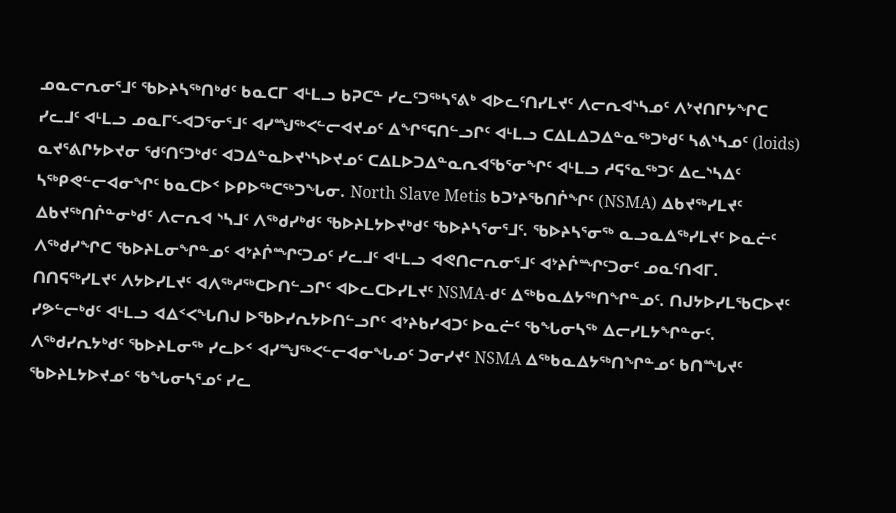ᓄᓇᓕᕆᓂᕐᒧᑦ ᖃᐅᔨᓴᖅᑎᒃᑯᑦ ᑲᓇᑕᒥ ᐊᒻᒪᓗ ᑲᕈᑕᓐ ᓯᓚᑦᑐᖅᓴᕐᕕᒃ ᐊᐅᓚᑦᑎᓯᒪᔪᑦ ᐱᓕᕆᐊᔅᓴᓄᑦ ᐱᔾᔪᑎᒋᔭᖏᑕ ᓯᓚᒧᑦ ᐊᒻᒪᓗ ᓄᓇᒥᑦ-ᐊᑐᕐᓂᕐᒧᑦ ᐊᓯᙳᖅᐸᓪᓕᐊᔪᓄᑦ ᐃᖏᕐᕋᑎᓪᓗᒋᑦ ᐊᒻᒪᓗ ᑕᐃᒪᐃᑐᐃᓐᓇᖅᑐᒃᑯᑦ ᓴᕕᔅᓴᓄᑦ (loids) ᓇᔪᕐᕕᒋᔭᐅᔪᓂ ᖁᑦᑎᑦᑐᒃᑯᑦ ᐊᑐᐃᓐᓇᐅᔪᔅᓴᐅᔪᓄᑦ ᑕᐃᒪᐅᑐᐃᓐᓇᕆᐊᖃᕐᓂᖏᑦ ᐊᒻᒪᓗ ᓱᕋᕐᓇᖅᑐᑦ ᐃᓚᔅᓴᐃᑦ ᓴᖅᑭᕙᓪᓕᐊᓂᖏᑦ ᑲᓇᑕᐅᑉ ᐅᑭᐅᖅᑕᖅᑐᖓᓂ. North Slave Metis ᑲᑐᔾᔨᖃᑎᒌᖏᑦ (NSMA) ᐃᑲᔪᖅᓯᒪᔪᑦ ᐃᑲᔪᖅᑎᒌᓐᓂᒃᑯᑦ ᐱᓕᕆᐊ ᔅᓴᒧᑦ ᐱᖅᑯᓯᒃᑯᑦ ᖃᐅᔨᒪᔭᐅᔪᒃᑯᑦ ᖃᐅᔨᓴᕐᓂᕐᒧᑦ. ᖃᐅᔨᓴᕐᓂᖅ ᓇᓗᓇᐃᖅᓯᒪᔪᑦ ᐅᓇᓖᑦ ᐱᖅᑯᓯᖏᑕ ᖃᐅᔨᒪᓂᖏᓐᓄᑦ ᐊᔾᔨᒌᙱᑦᑐᓄᑦ ᓯᓚᒧᑦ ᐊᒻᒪᓗ ᐊᕙᑎᓕᕆᓂᕐᒧᑦ ᐊᔾᔨᒌᙱᑦᑐᓂᑦ ᓄᓇᑦᑎᐊᒥ. ᑎᑎᕋᖅᓯᒪᔪᑦ ᐱᔭᐅᓯᒪᔪᑦ ᐊᐱᖅᓱᖅᑕᐅᑎᓪᓗᒋᑦ ᐊᐅᓚᑕᐅᓯᒪᔪᑦ NSMA-ᑯᑦ ᐃᖅᑲᓇᐃᔭᖅᑎᖏᓐᓄᑦ. ᑎᒍᔭᐅᓯᒪᖃᑕᐅᔪᑦ ᓯᕗᓪᓕᒃᑯᑦ ᐊᒻᒪᓗ ᐊᐃᑉᐸᖓᑎᒍ ᐅᖃᐅᓯᕆᔭᐅᑎᓪᓗᒋᑦ ᐊᔾᔨᑲᓯᐊᑐᑦ ᐅᓇᓖᑦ ᖃᖓᓂᓴᖅ ᐃᓕᓯᒪᔭᖏᓐᓂᑦ.
ᐱᖅᑯᓯᕆᔭᒃᑯᑦ ᖃᐅᔨᒪᓂᖅ ᓯᓚᐅᑉ ᐊᓯᙳᖅᐸᓪᓕᐊᓂᖓᓄᑦ ᑐᓂᓯᔪᑦ NSMA ᐃᖅᑲᓇᐃᔭᖅᑎᖏᓐᓄᑦ ᑲᑎᙵᔪᑦ ᖃᐅᔨᒪᔭᐅᔪᓄᑦ ᖃᖓᓂᓴᕐᓄᑦ ᓯᓚ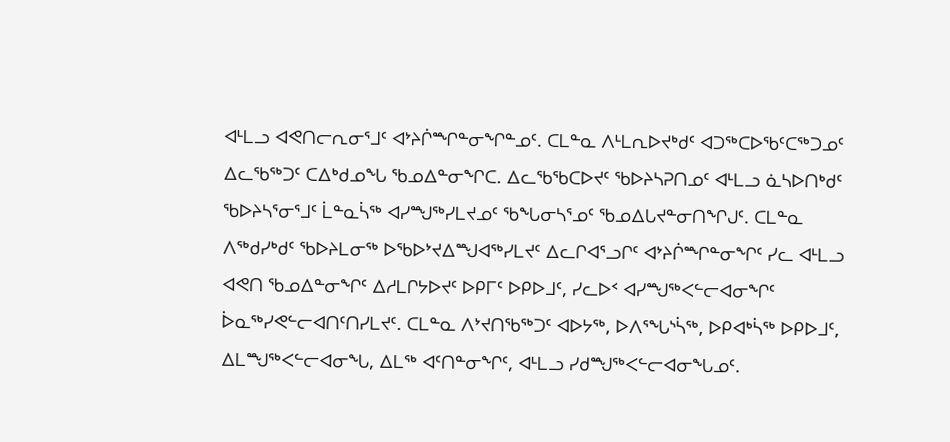ᐊᒻᒪᓗ ᐊᕙᑎᓕᕆᓂᕐᒧᑦ ᐊᔾᔨᒌᙱᓐᓂᖏᓐᓄᑦ. ᑕᒪᓐᓇ ᐱᒻᒪᕆᐅᔪᒃᑯᑦ ᐊᑐᖅᑕᐅᖃᑦᑕᖅᑐᓄᑦ ᐃᓚᖃᖅᑐᑦ ᑕᐃᒃᑯᓄᖓ ᖃᓄᐃᓐᓂᖏᑕ. ᐃᓚᖃᖃᑕᐅᔪᑦ ᖃᐅᔨᓴᕈᑎᓄᑦ ᐊᒻᒪᓗ ᓈᓴᐅᑎᒃᑯᑦ ᖃᐅᔨᓴᕐᓂᕐᒧᑦ ᒫᓐᓇᓵᖅ ᐊᓯᙳᖅᓯᒪᔪᓄᑦ ᖃᖓᓂᓴᕐᓄᑦ ᖃᓄᐃᒐᔪᓐᓂᑎᖏᒍᑦ. ᑕᒪᓐᓇ ᐱᖅᑯᓯᒃᑯᑦ ᖃᐅᔨᒪᓂᖅ ᐅᖃᐅᔾᔪᐃᙳᐊᖅᓯᒪᔪᑦ ᐃᓚᒋᐊᕐᓗᒋᑦ ᐊᔾᔨᒌᙱᓐᓂᖏᑦ ᓯᓚ ᐊᒻᒪᓗ ᐊᕙᑎ ᖃᓄᐃᓐᓂᖏᑦ ᐃᓱᒪᒋᔭᐅᔪᑦ ᐅᑭᒥᑦ ᐅᑭᐅᒧᑦ, ᓯᓚᐅᑉ ᐊᓯᙳᖅᐸᓪᓕᐊᓂᖏᑦ ᐆᓇᖅᓯᕙᓪᓕᐊᑎᑦᑎᓯᒪᔪᑦ. ᑕᒪᓐᓇ ᐱᔾᔪᑎᖃᖅᑐᑦ ᐊᐅᔭᖅ, ᐅᐱᕐᖓᔅᓵᖅ, ᐅᑭᐊᒃᓵᖅ ᐅᑭᐅᒧᑦ, ᐃᒪᙳᖅᐸᓪᓕᐊᓂᖓ, ᐃᒪᖅ ᐊᑦᑎᓐᓂᖏᑦ, ᐊᒻᒪᓗ ᓯᑯᙳᖅᐸᓪᓕᐊᓂᖓᓄᑦ.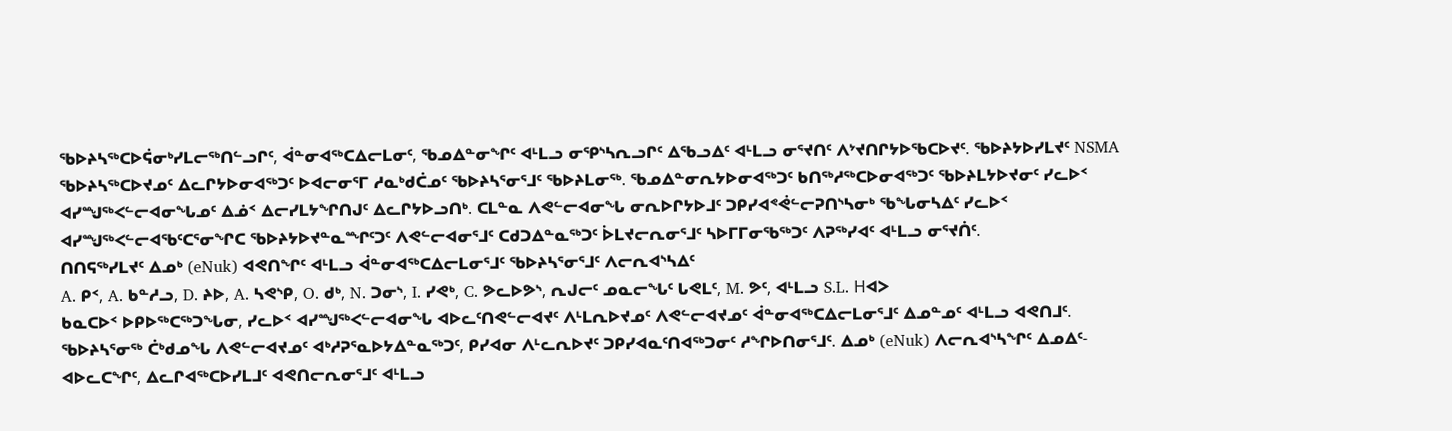ᖃᐅᔨᓴᖅᑕᐅᕌᓂᒃᓯᒪᓕᖅᑎᓪᓗᒋᑦ, ᐋᓐᓂᐊᖅᑕᐃᓕᒪᓂᑦ, ᖃᓄᐃᓐᓂᖏᑦ ᐊᒻᒪᓗ ᓂᕿᔅᓴᕆᓗᒋᑦ ᐃᖃᓗᐃᑦ ᐊᒻᒪᓗ ᓂᕐᔪᑎᑦ ᐱᔾᔪᑎᒋᔭᐅᖃᑕᐅᔪᑦ. ᖃᐅᔨᔭᐅᓯᒪᔪᑦ NSMA ᖃᐅᔨᓴᖅᑕᐅᔪᓄᑦ ᐃᓚᒋᔭᐅᓂᐊᖅᑐᑦ ᐅᐊᓕᓂᕐᒥ ᓱᓇᒃᑯᑖᓄᑦ ᖃᐅᔨᓴᕐᓂᕐᒧᑦ ᖃᐅᔨᒪᓂᖅ. ᖃᓄᐃᓐᓂᕆᔭᐅᓂᐊᖅᑐᑦ ᑲᑎᖅᓱᖅᑕᐅᓂᐊᖅᑐᑦ ᖃᐅᔨᒪᔭᐅᔪᓂᑦ ᓯᓚᐅᑉ ᐊᓯᙳᖅᐸᓪᓕᐊᓂᖓᓄᑦ ᐃᓅᑉ ᐃᓕᓯᒪᔭᖏᑎᒍᑦ ᐃᓚᒋᔭᐅᓗᑎᒃ. ᑕᒪᓐᓇ ᐱᕙᓪᓕᐊᓂᖓ ᓂᕆᐅᒋᔭᐅᒧᑦ ᑐᑭᓯᐊᕝᕚᓪᓕᕈᑎᔅᓴᓂᒃ ᖃᖓᓂᓴᐃᑦ ᓯᓚᐅᑉ ᐊᓯᙳᖅᐸᓪᓕᐊᖃᑦᑕᕐᓂᖏᑕ ᖃᐅᔨᔭᐅᔪᓐᓇᙱᑦᑐᑦ ᐱᕙᓪᓕᐊᓂᕐᒧᑦ ᑕᑯᑐᐃᓐᓇᖅᑐᑦ ᐆᒪᔪᓕᕆᓂᕐᒧᑦ ᓴᐅᒥᒥᓂᖃᖅᑐᑦ ᐱᕈᖅᓯᐊᑦ ᐊᒻᒪᓗ ᓂᕐᔪᑏᑦ.
ᑎᑎᕋᖅᓯᒪᔪᑦ ᐃᓄᒃ (eNuk) ᐊᕙᑎᖏᑦ ᐊᒻᒪᓗ ᐋᓐᓂᐊᖅᑕᐃᓕᒪᓂᕐᒧᑦ ᖃᐅᔨᓴᕐᓂᕐᒧᑦ ᐱᓕᕆᐊᔅᓴᐃᑦ
A. ᑭᑉ, A. ᑲᓐᓱᓗ, D. ᔨᐅ, A. ᓴᕙᔅᑭ, O. ᑯᒃ, N. ᑐᓂᔅ, I. ᓯᕙᒃ, C. ᕗᓚᐅᕗᔅ, ᕆᒍᓕᑦ ᓄᓇᓕᖓᑦ ᒐᕙᒪᑦ, M. ᕗᑦ, ᐊᒻᒪᓗ S.L. Hᐊᐳ
ᑲᓇᑕᐅᑉ ᐅᑭᐅᖅᑕᖅᑐᖓᓂ, ᓯᓚᐅᑉ ᐊᓯᙳᖅᐸᓪᓕᐊᓂᖓ ᐊᐅᓚᑦᑎᕙᓪᓕᐊᔪᑦ ᐱᒻᒪᕆᐅᔪᓄᑦ ᐱᕙᓪᓕᐊᔪᓄᑦ ᐋᓐᓂᐊᖅᑕᐃᓕᒪᓂᕐᒧᑦ ᐃᓄᓐᓄᑦ ᐊᒻᒪᓗ ᐊᕙᑎᒧᑦ. ᖃᐅᔨᓴᕐᓂᖅ ᑖᒃᑯᓄᖓ ᐱᕙᓪᓕᐊᔪᓄᑦ ᐊᒃᓱᕈᕐᓇᐅᔭᐃᓐᓇᖅᑐᑦ, ᑭᓯᐊᓂ ᐱᒻᓚᕆᐅᔪᑦ ᑐᑭᓯᐊᓇᑦᑎᐊᖅᑐᓂᑦ ᓱᖏᐅᑎᓂᕐᒧᑦ. ᐃᓄᒃ (eNuk) ᐱᓕᕆᐊᔅᓴᖏᑦ ᐃᓄᐃᑦ-ᐊᐅᓚᑕᖏᑦ, ᐃᓚᒋᐊᖅᑕᐅᓯᒪᒧᑦ ᐊᕙᑎᓕᕆᓂᕐᒧᑦ ᐊᒻᒪᓗ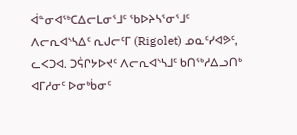ᐋᓐᓂᐊᖅᑕᐃᓕᒪᓂᕐᒧᑦ ᖃᐅᔨᓴᕐᓂᕐᒧᑦ ᐱᓕᕆᐊᔅᓴᐃᑦ ᕆᒍᓕᑦᒥ (Rigolet) ᓄᓇᑦᓯᐊᕗᑦ, ᓚᐸᑐᐊ. ᑐᕌᒋᔭᐅᔪᑦ ᐱᓕᕆᐊᔅᓴᒧᑦ ᑲᑎᖅᓱᐃᓗᑎᒃ ᐊᒥᓱᓂᑦ ᐅᓂᒃᑳᓂᑦ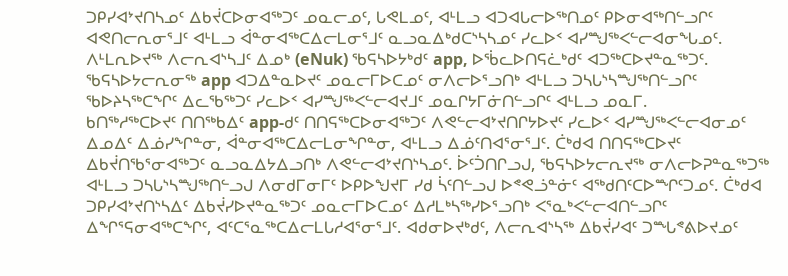ᑐᑭᓯᐊᔾᔪᑎᓴᓄᑦ ᐃᑲᔫᑕᐅᓂᐊᖅᑐᑦ ᓄᓇᓕᓄᑦ, ᒐᕙᒪᓄᑦ, ᐊᒻᒪᓗ ᐊᑐᐊᒐᓕᐅᖅᑎᓄᑦ ᑭᐅᓂᐊᖅᑎᓪᓗᒋᑦ ᐊᕙᑎᓕᕆᓂᕐᒧᑦ ᐊᒻᒪᓗ ᐋᓐᓂᐊᖅᑕᐃᓕᒪᓂᕐᒧᑦ ᓇᓗᓇᐃᒃᑯᑕᔅᓴᓴᓄᑦ ᓯᓚᐅᑉ ᐊᓯᙳᖅᐸᓪᓕᐊᓂᖓᓄᑦ. ᐱᒻᒪᕆᐅᔪᖅ ᐱᓕᕆᐊᔅᓴᒧᑦ ᐃᓄᒃ (eNuk) ᖃᕋᓴᐅᔭᒃᑯᑦ app, ᐅᖄᓚᐅᑎᕋᓛᒃᑯᑦ ᐊᑐᖅᑕᐅᔪᓐᓇᖅᑐᑦ. ᖃᕋᓴᐅᔭᓕᕆᓂᖅ app ᐊᑐᐃᓐᓇᐅᔪᑦ ᓄᓇᓕᒥᐅᑕᓄᑦ ᓂᐱᓕᐅᕐᓗᑎᒃ ᐊᒻᒪᓗ ᑐᓴᒐᔅᓴᙳᖅᑎᓪᓗᒋᑦ ᖃᐅᔨᓴᖅᑕᖏᑦ ᐃᓚᖃᖅᑐᑦ ᓯᓚᐅᑉ ᐊᓯᙳᖅᐸᓪᓕᐊᔪᒧᑦ ᓄᓇᒋᔭᒥᓃᑎᓪᓗᒋᑦ ᐊᒻᒪᓗ ᓄᓇᒥ.
ᑲᑎᖅᓱᖅᑕᐅᔪᑦ ᑎᑎᖅᑲᐃᑦ app-ᑯᑦ ᑎᑎᕋᖅᑕᐅᓂᐊᖅᑐᑦ ᐱᕙᓪᓕᐊᔾᔪᑎᒋᔭᐅᔪᑦ ᓯᓚᐅᑉ ᐊᓯᙳᖅᐸᓪᓕᐊᓂᓄᑦ ᐃᓄᐃᑦ ᐃᓅᓯᖏᓐᓂ, ᐋᓐᓂᐊᖅᑕᐃᓕᒪᓂᖏᓐᓂ, ᐊᒻᒪᓗ ᐃᓅᑦᑎᐊᕐᓂᕐᒧᑦ. ᑖᒃᑯᐊ ᑎᑎᕋᖅᑕᐅᔪᑦ ᐃᑲᔫᑎᖃᕐᓂᐊᖅᑐᑦ ᓇᓗᓇᐃᔭᐃᓗᑎᒃ ᐱᕙᓪᓕᐊᔾᔪᑎᔅᓴᓄᑦ. ᐆᑦᑑᑎᒋᓗᒍ, ᖃᕋᓴᐅᔭᓕᕆᔪᖅ ᓂᐱᓕᐅᕈᓐᓇᖅᑐᖅ ᐊᒻᒪᓗ ᑐᓴᒐᔅᓴᙳᖅᑎᓪᓗᒍ ᐱᓂᑯᒥᓂᒥᑦ ᐅᑭᐅᖑᔪᒥ ᓯᑯ ᓵᑦᑎᓪᓗᒍ ᐅᕝᕙᓘᓐᓃᑦ ᐊᖅᑯᑎᑦᑕᐅᙱᑦᑐᓄᑦ. ᑖᒃᑯᐊ ᑐᑭᓯᐊᔾᔪᑎᔅᓴᐃᑦ ᐃᑲᔫᓯᐅᔪᓐᓇᖅᑐᑦ ᓄᓇᓕᒥᐅᑕᓄᑦ ᐃᓱᒪᒃᓴᖅᓯᐅᕐᓗᑎᒃ ᐸᕐᓇᒃᐸᓪᓕᐊᑎᓪᓗᒋᑦ ᐃᖏᕐᕋᓂᐊᖅᑕᖏᑦ, ᐊᑦᑕᕐᓇᖅᑕᐃᓕᒪᒐᓱᐊᕐᓂᕐᒧᑦ. ᐊᑯᓂᐅᔪᒃᑯᑦ, ᐱᓕᕆᐊᔅᓴᖅ ᐃᑲᔫᓯᐊᑦ ᑐᙵᕝᕕᐅᔪᓄᑦ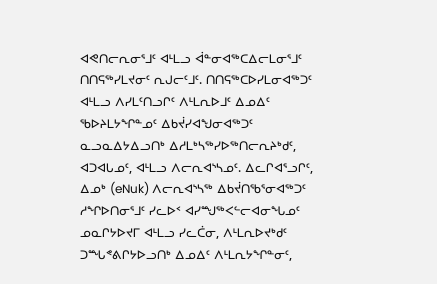ᐊᕙᑎᓕᕆᓂᕐᒧᑦ ᐊᒻᒪᓗ ᐋᓐᓂᐊᖅᑕᐃᓕᒪᓂᕐᒧᑦ ᑎᑎᕋᖅᓯᒪᔪᓂᑦ ᕆᒍᓕᑦᒧᑦ. ᑎᑎᕋᖅᑕᐅᓯᒪᓂᐊᖅᑐᑦ ᐊᒻᒪᓗ ᐱᓯᒪᑦᑎᓗᒋᑦ ᐱᒻᒪᕆᐅᒧᑦ ᐃᓄᐃᑦ ᖃᐅᔨᒪᔭᖏᓐᓄᑦ ᐃᑲᔫᓯᐊᖑᓂᐊᖅᑐᑦ ᓇᓗᓇᐃᔭᐃᓗᑎᒃ ᐃᓱᒪᒃᓴᖅᓯᐅᖅᑎᓕᕆᔨᒃᑯᑦ, ᐊᑐᐊᒐᓄᑦ, ᐊᒻᒪᓗ ᐱᓕᕆᐊᔅᓴᓄᑦ. ᐃᓚᒋᐊᕐᓗᒋᑦ, ᐃᓄᒃ (eNuk) ᐱᓕᕆᐊᔅᓴᖅ ᐃᑲᔫᑎᖃᕐᓂᐊᖅᑐᑦ ᓱᖏᐅᑎᓂᕐᒧᑦ ᓯᓚᐅᑉ ᐊᓯᙳᖅᐸᓪᓕᐊᓂᖓᓄᑦ ᓄᓇᒋᔭᐅᔪᒥ ᐊᒻᒪᓗ ᓯᓚᑖᓂ, ᐱᒻᒪᕆᐅᔪᒃᑯᑦ ᑐᙵᕝᕕᒋᔭᐅᓗᑎᒃ ᐃᓄᐃᑦ ᐱᒻᒪᕆᔭᖏᓐᓂᑦ,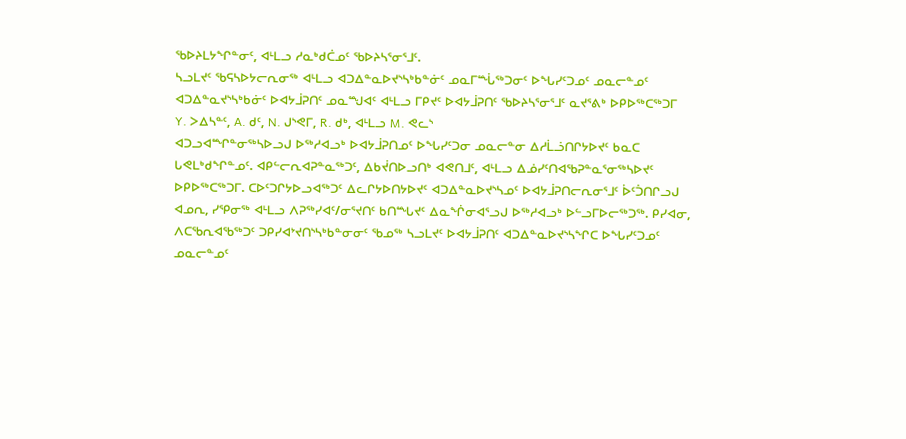ᖃᐅᔨᒪᔭᖏᓐᓂᑦ, ᐊᒻᒪᓗ ᓱᓇᒃᑯᑖᓄᑦ ᖃᐅᔨᓴᕐᓂᕐᒧᑦ.
ᓴᓗᒪᔪᑦ ᖃᕋᓴᐅᔭᓕᕆᓂᖅ ᐊᒻᒪᓗ ᐊᑐᐃᓐᓇᐅᔪᔅᓴᒃᑲᓐᓃᑦ ᓄᓇᒥᙶᖅᑐᓂᑦ ᐅᖓᓯᑦᑐᓄᑦ ᓄᓇᓕᓐᓄᑦ
ᐊᑐᐃᓐᓇᔪᔅᓴᒃᑲᓃᑦ ᐅᐊᔭᒨᕈᑎᑦ ᓄᓇᙳᐊᑦ ᐊᒻᒪᓗ ᒥᑭᔪᑦ ᐅᐊᔭᒨᕈᑎᑦ ᖃᐅᔨᓴᕐᓂᕐᒧᑦ ᓇᔪᕐᕕᒃ ᐅᑭᐅᖅᑕᖅᑐᒥ
Y. ᐳᐃᓴᓐᑦ, A. ᑯᑦ, N. ᒍᔅᕙᒥ, R. ᑯᒃ, ᐊᒻᒪᓗ M. ᕙᓚᔅ
ᐊᑐᓗᐊᙱᓐᓂᖅᓴᐅᓗᒍ ᐅᖅᓱᐊᓗᒃ ᐅᐊᔭᒨᕈᑎᓄᑦ ᐅᖓᓯᑦᑐᓂ ᓄᓇᓕᓐᓂ ᐃᓱᒫᓘᑎᒋᔭᐅᔪᑦ ᑲᓇᑕ ᒐᕙᒪᒃᑯᖏᓐᓄᑦ. ᐊᑭᓪᓕᕆᐊᕈᓐᓇᖅᑐᑦ, ᐃᑲᔫᑎᐅᓗᑎᒃ ᐊᕙᑎᒧᑦ, ᐊᒻᒪᓗ ᐃᓅᓯᑦᑎᐊᖃᕈᓐᓇᕐᓂᖅᓴᐅᔪᑦ ᐅᑭᐅᖅᑕᖅᑐᒥ. ᑕᐅᑦᑐᒋᔭᐅᓗᐊᖅᑐᑦ ᐃᓚᒋᔭᐅᑎᔭᐅᔪᑦ ᐊᑐᐃᓐᓇᐅᔪᔅᓴᓄᑦ ᐅᐊᔭᒨᕈᑎᓕᕆᓂᕐᒧᑦ ᐆᑦᑑᑎᒋᓗᒍ ᐊᓄᕆ, ᓯᕿᓂᖅ ᐊᒻᒪᓗ ᐱᕈᖅᓯᐊᑦ/ᓂᕐᔪᑎᑦ ᑲᑎᙵᔪᑦ ᐃᓇᖐᓂᐊᕐᓗᒍ ᐅᖅᓱᐊᓗᒃ ᐅᓪᓗᒥᐅᓕᖅᑐᖅ. ᑭᓯᐊᓂ, ᐱᑕᖃᕆᐊᖃᖅᑐᑦ ᑐᑭᓯᐊᔾᔪᑎᔅᓴᒃᑲᓐᓂᓂᑦ ᖃᓄᖅ ᓴᓗᒪᔪᑦ ᐅᐊᔭᒨᕈᑎᑦ ᐊᑐᐃᓐᓇᐅᔪᔅᓴᖏᑕ ᐅᖓᓯᑦᑐᓄᑦ ᓄᓇᓕᓐᓄᑦ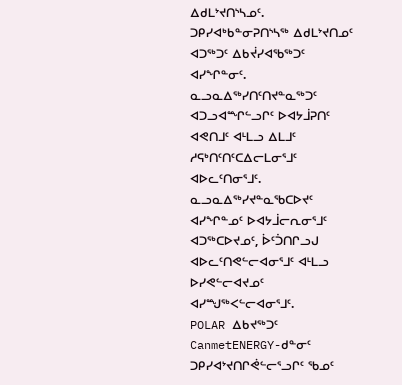ᐃᑯᒪᔾᔪᑎᔅᓴᓄᑦ. ᑐᑭᓯᐊᒃᑲᓐᓂᕈᑎᔅᓴᖅ ᐃᑯᒪᔾᔪᑎᓄᑦ ᐊᑐᖅᑐᑦ ᐃᑲᔫᓯᐊᖃᖅᑐᑦ ᐊᓯᖏᓐᓂᑦ. ᓇᓗᓇᐃᖅᓯᑎᑦᑎᔪᓐᓇᖅᑐᑦ ᐊᑐᓗᐊᙱᓪᓗᒋᑦ ᐅᐊᔭᒨᕈᑎᑦ ᐊᕙᑎᒧᑦ ᐊᒻᒪᓗ ᐃᒪᒧᑦ ᓱᕋᒃᑎᑦᑎᑦᑕᐃᓕᒪᓂᕐᒧᑦ ᐊᐅᓚᑦᑎᓂᕐᒧᑦ. ᓇᓗᓇᐃᖅᓯᔪᓐᓇᖃᑕᐅᔪᑦ ᐊᓯᖏᓐᓄᑦ ᐅᐊᔭᒨᓕᕆᓂᕐᒧᑦ ᐊᑐᖅᑕᐅᔪᓄᑦ, ᐆᑦᑑᑎᒋᓗᒍ ᐊᐅᓚᑦᑎᕙᓪᓕᐊᓂᕐᒧᑦ ᐊᒻᒪᓗ ᐅᓯᕙᓪᓕᐊᔪᓄᑦ ᐊᓯᙳᖅᐸᓪᓕᐊᓂᕐᒧᑦ.
POLAR ᐃᑲᔪᖅᑐᑦ CanmetENERGY-ᑯᓐᓂᑦ ᑐᑭᓯᐊᔾᔪᑎᒋᕚᓪᓕᕐᓗᒋᑦ ᖃᓄᑦ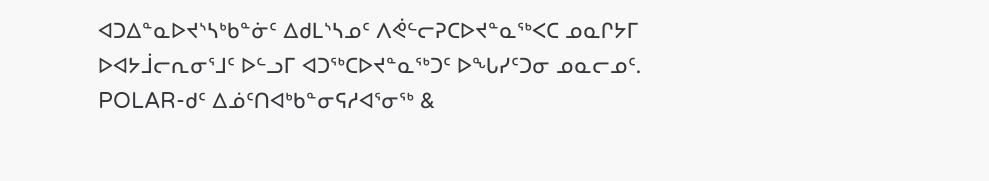ᐊᑐᐃᓐᓇᐅᔪᔅᓴᒃᑲᓐᓃᑦ ᐃᑯᒪᔅᓴᓄᑦ ᐱᕚᓪᓕᕈᑕᐅᔪᓐᓇᖅᐸᑕ ᓄᓇᒋᔭᒥ ᐅᐊᔭᒨᓕᕆᓂᕐᒧᑦ ᐅᓪᓗᒥ ᐊᑐᖅᑕᐅᔪᓐᓇᖅᑐᑦ ᐅᖓᓯᑦᑐᓂ ᓄᓇᓕᓄᑦ. POLAR-ᑯᑦ ᐃᓅᑦᑎᐊᒃᑲᓐᓂᕋᓱᐊᕐᓂᖅ &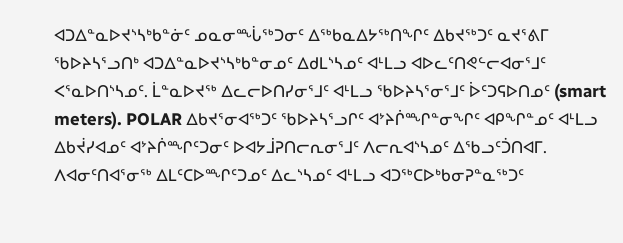ᐊᑐᐃᓐᓇᐅᔪᔅᓴᒃᑲᓐᓃᑦ ᓄᓇᓂᙶᖅᑐᓂᑦ ᐃᖅᑲᓇᐃᔭᖅᑎᖏᑦ ᐃᑲᔪᖅᑐᑦ ᓇᔪᕐᕕᒥ ᖃᐅᔨᓴᕐᓗᑎᒃ ᐊᑐᐃᓐᓇᐅᔪᔅᓴᒃᑲᓐᓂᓄᑦ ᐃᑯᒪᔅᓴᓄᑦ ᐊᒻᒪᓗ ᐊᐅᓚᑦᑎᕙᓪᓕᐊᓂᕐᒧᑦ ᐸᕐᓇᐅᑎᔅᓴᓄᑦ. ᒫᓐᓇᐅᔪᖅ ᐃᓚᓕᐅᑎᓯᓂᕐᒧᑦ ᐊᒻᒪᓗ ᖃᐅᔨᓴᕐᓂᕐᒧᑦ ᐆᑦᑐᕋᐅᑎᓄᑦ (smart meters). POLAR ᐃᑲᔪᕐᓂᐊᖅᑐᑦ ᖃᐅᔨᓴᕐᓗᒋᑦ ᐊᔾᔨᒌᙱᓐᓂᖏᑦ ᐊᑭᖏᓐᓄᑦ ᐊᒻᒪᓗ ᐃᑲᔫᓯᐊᓄᑦ ᐊᔾᔨᒌᙱᑦᑐᓂᑦ ᐅᐊᔭᒨᕈᑎᓕᕆᓂᕐᒧᑦ ᐱᓕᕆᐊᔅᓴᓄᑦ ᐃᖃᓗᑦᑑᑎᐊᒥ.
ᐱᐊᓂᑦᑎᐊᕐᓂᖅ ᐃᒪᑦᑕᐅᙱᑦᑐᓄᑦ ᐃᓚᔅᓴᓄᑦ ᐊᒻᒪᓗ ᐊᑐᖅᑕᐅᒃᑲᓂᕈᓐᓇᖅᑐᑦ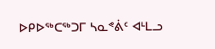ᐅᑭᐅᖅᑕᖅᑐᒥ ᓴᓇᕝᕖᑦ ᐊᒻᒪᓗ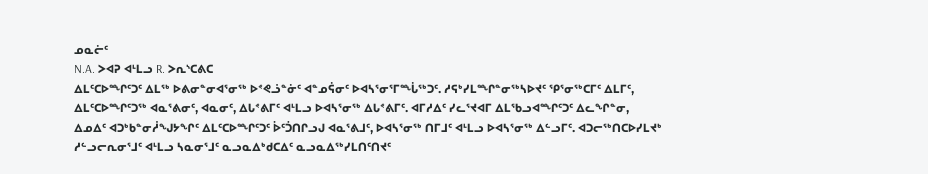ᓄᓇᓖᑦ
N.A. ᐳᐊᕈ ᐊᒻᒪᓗ R. ᐳᕆᔅᑕᕕᑕ
ᐃᒪᑦᑕᐅᙱᑦᑐᑦ ᐃᒪᖅ ᐅᕕᓂᓐᓂᐊᕐᓂᖅ ᐅᕝᕙᓘᓐᓃᑦ ᐊᓐᓄᕌᓂᑦ ᐅᐊᓴᕐᓂᕐᒥᙶᖅᑐᑦ. ᓱᕋᒃᓯᒪᙱᓐᓂᖅᓴᐅᔪᑦ ᕿᕐᓂᖅᑕᒥᑦ ᐃᒪᒥᑦ, ᐃᒪᑦᑕᐅᙱᑦᑐᖅ ᐊᓇᕐᕕᓂᑦ, ᐊᓇᓂᑦ, ᐃᒐᕝᕕᒥᑦ ᐊᒻᒪᓗ ᐅᐊᓴᕐᓂᖅ ᐃᒐᕝᕕᒥᑦ. ᐊᒥᓱᐃᑦ ᓯᓚᕐᔪᐊᒥ ᐃᒪᖃᓗᐊᙱᑦᑐᑦ ᐃᓚᖏᓐᓂ, ᐃᓄᐃᑦ ᐊᑐᒃᑲᓐᓂᓲᖑᔭᖏᑦ ᐃᒪᑦᑕᐅᙱᑦᑐᑦ ᐆᑦᑑᑎᒋᓗᒍ ᐊᓇᕐᕕᒧᑦ, ᐅᐊᓴᕐᓂᖅ ᑎᒥᒧᑦ ᐊᒻᒪᓗ ᐅᐊᓴᕐᓂᖅ ᐃᓪᓗᒥᑦ. ᐊᑐᓕᖅᑎᑕᐅᓯᒪᔪᒃ ᓱᓪᓗᓕᕆᓂᕐᒧᑦ ᐊᒻᒪᓗ ᓴᓇᓂᕐᒧᑦ ᓇᓗᓇᐃᒃᑯᑕᐃᑦ ᓇᓗᓇᐃᖅᓯᒪᑎᑦᑎᔪᑦ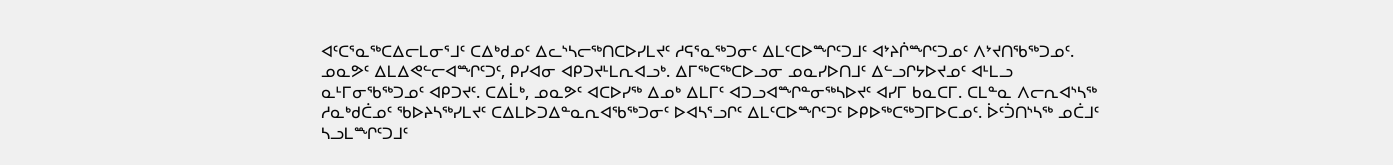ᐊᑦᑕᕐᓇᖅᑕᐃᓕᒪᓂᕐᒧᑦ ᑕᐃᒃᑯᓄᑦ ᐃᓚᔅᓴᓕᖅᑎᑕᐅᓯᒪᔪᑦ ᓱᕋᕐᓇᖅᑐᓂᑦ ᐃᒪᑦᑕᐅᙱᑦᑐᒧᑦ ᐊᔾᔨᒌᙱᑦᑐᓄᑦ ᐱᔾᔪᑎᖃᖅᑐᓄᑦ.
ᓄᓇᕗᑦ ᐃᒪᐃᕙᓪᓕᐊᙱᑦᑐᑦ, ᑭᓯᐊᓂ ᐊᑭᑐᔪᒻᒪᕆᐊᓗᒃ. ᐃᒥᖅᑕᖅᑕᐅᓗᓂ ᓄᓇᓯᐅᑎᒧᑦ ᐃᓪᓗᒋᔭᐅᔪᓄᑦ ᐊᒻᒪᓗ ᓇᒻᒥᓂᖃᖅᑐᓄᑦ ᐊᑭᑐᔪᑦ. ᑕᐃᒫᒃ, ᓄᓇᕗᑦ ᐊᑕᐅᓯᖅ ᐃᓄᒃ ᐃᒪᒥᑦ ᐊᑐᓗᐊᙱᓐᓂᖅᓴᐅᔪᑦ ᐊᓯᒥ ᑲᓇᑕᒥ. ᑕᒪᓐᓇ ᐱᓕᕆᐊᔅᓴᖅ ᓱᓇᒃᑯᑖᓄᑦ ᖃᐅᔨᓴᖅᓯᒪᔪᑦ ᑕᐃᒪᐅᑐᐃᓐᓇᕆᐊᖃᖅᑐᓂᑦ ᐅᐊᓴᕐᓗᒋᑦ ᐃᒪᑦᑕᐅᙱᑦᑐᑦ ᐅᑭᐅᖅᑕᖅᑐᒥᐅᑕᓄᑦ. ᐆᑦᑑᑎᔅᓴᖅ ᓄᑖᒧᑦ ᓴᓗᒪᙱᑦᑐᒧᑦ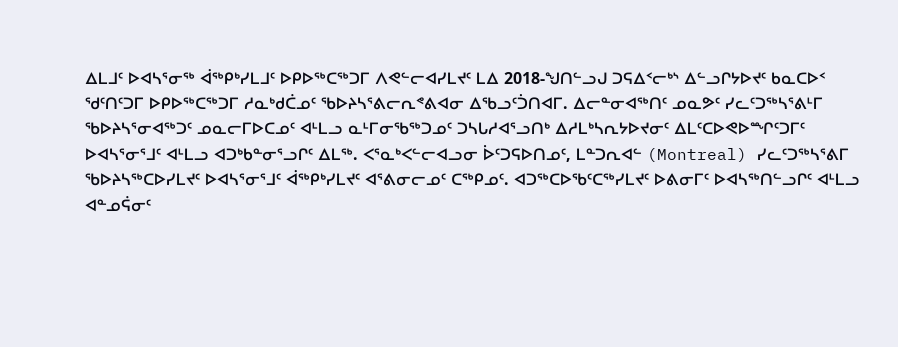ᐃᒪᒧᑦ ᐅᐊᓴᕐᓂᖅ ᐋᖅᑭᒃᓯᒪᒧᑦ ᐅᑭᐅᖅᑕᖅᑐᒥ ᐱᕙᓪᓕᐊᓯᒪᔪᑦ ᒪᐃ 2018-ᖑᑎᓪᓗᒍ ᑐᕋᐃᑉᓕᒃᔅ ᐃᓪᓗᒋᔭᐅᔪᑦ ᑲᓇᑕᐅᑉ ᖁᑦᑎᑦᑐᒥ ᐅᑭᐅᖅᑕᖅᑐᒥ ᓱᓇᒃᑯᑖᓄᑦ ᖃᐅᔨᓴᕐᕕᓕᕆᕝᕕᐊᓂ ᐃᖃᓗᑦᑑᑎᐊᒥ. ᐃᓕᓐᓂᐊᖅᑎᑦ ᓄᓇᕗᑦ ᓯᓚᑦᑐᖅᓴᕐᕕᒻᒥ ᖃᐅᔨᓴᕐᓂᐊᖅᑐᑦ ᓄᓇᓕᒥᐅᑕᓄᑦ ᐊᒻᒪᓗ ᓇᒻᒥᓂᖃᖅᑐᓄᑦ ᑐᓴᒐᓱᐊᕐᓗᑎᒃ ᐃᓱᒪᒃᓴᕆᔭᐅᔪᓂᑦ ᐃᒪᑦᑕᐅᕙᐅᙱᑦᑐᒥᑦ ᐅᐊᓴᕐᓂᕐᒧᑦ ᐊᒻᒪᓗ ᐊᑐᒃᑲᓐᓂᕐᓗᒋᑦ ᐃᒪᖅ. ᐸᕐᓇᒃᐸᓪᓕᐊᓗᓂ ᐆᑦᑐᕋᐅᑎᓄᑦ, ᒪᓐᑐᕆᐊᓪ (Montreal) ᓯᓚᑦᑐᖅᓴᕐᕕᒥ ᖃᐅᔨᓴᖅᑕᐅᓯᒪᔪᑦ ᐅᐊᓴᕐᓂᕐᒧᑦ ᐋᖅᑭᒃᓯᒪᔪᑦ ᐊᕐᕕᓂᓕᓄᑦ ᑕᖅᑭᓄᑦ. ᐊᑐᖅᑕᐅᖃᑦᑕᖅᓯᒪᔪᑦ ᐅᕕᓂᒥᑦ ᐅᐊᓴᖅᑎᓪᓗᒋᑦ ᐊᒻᒪᓗ ᐊᓐᓄᕌᓂᑦ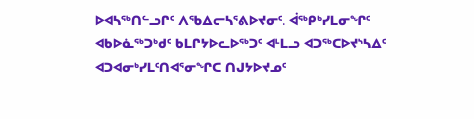ᐅᐊᓴᖅᑎᓪᓗᒋᑦ ᐱᖃᐃᓕᓴᕐᕕᐅᔪᓂᑦ. ᐋᖅᑭᒃᓯᒪᓂᖏᑦ ᐊᑲᐅᓈᖅᑐᒃᑯᑦ ᑲᒪᒋᔭᐅᓚᐅᖅᑐᑦ ᐊᒻᒪᓗ ᐊᑐᖅᑕᐅᔪᔅᓴᐃᑦ ᐊᑐᐊᓂᒃᓯᒪᑦᑎᐊᕐᓂᖏᑕ ᑎᒍᔭᐅᔪᓄᑦ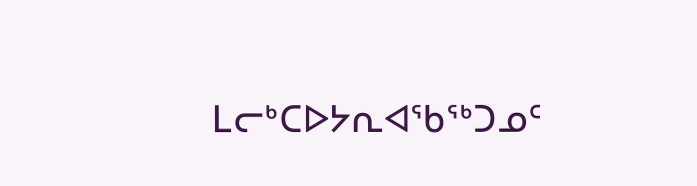ᒪᓕᒃᑕᐅᔭᕆᐊᖃᖅᑐᓄᑦ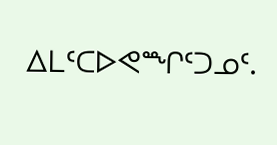ᐃᒪᑦᑕᐅᕙᙱᑦᑐᓄᑦ.